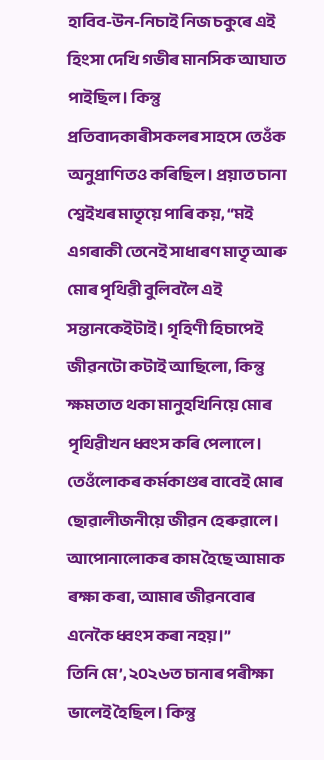হাবিব-উন-নিচাই নিজ চকুৰে এই হিংসা দেখি গভীৰ মানসিক আঘাত পাইছিল। কিন্তু প্ৰতিবাদকাৰীসকলৰ সাহসে তেওঁক অনুপ্ৰাণিতও কৰিছিল। প্ৰয়াত চানা শ্বেইখৰ মাতৃয়ে পাৰি কয়, “মই এগৰাকী তেনেই সাধাৰণ মাতৃ আৰু মোৰ পৃথিৱী বুলিবলৈ এই সন্তানকেইটাই। গৃহিণী হিচাপেই জীৱনটো কটাই আছিলো, কিন্তু ক্ষমতাত থকা মানুহখিনিয়ে মোৰ পৃথিৱীখন ধ্বংস কৰি পেলালে। তেওঁলোকৰ কৰ্মকাণ্ডৰ বাবেই মোৰ ছোৱালীজনীয়ে জীৱন হেৰুৱালে। আপোনালোকৰ কাম হৈছে আমাক ৰক্ষা কৰা, আমাৰ জীৱনবোৰ এনেকৈ ধ্বংস কৰা নহয়।”
তিনি মে’, ২০২৬ত চানাৰ পৰীক্ষা ভালেই হৈছিল। কিন্তু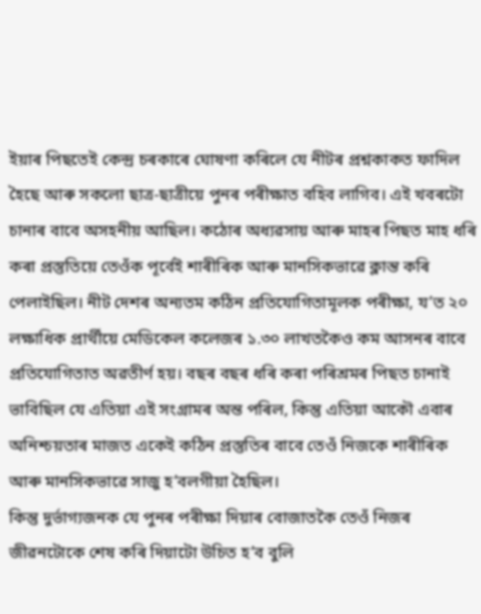ইয়াৰ পিছতেই কেন্দ্ৰ চৰকাৰে ঘোষণা কৰিলে যে নীটৰ প্ৰশ্নকাকত ফাদিল হৈছে আৰু সকলো ছাত্ৰ-ছাত্ৰীয়ে পুনৰ পৰীক্ষাত বহিব লাগিব। এই খবৰটো চানাৰ বাবে অসহনীয় আছিল। কঠোৰ অধ্যৱসায় আৰু মাহৰ পিছত মাহ ধৰি কৰা প্ৰস্তুতিয়ে তেওঁক পূৰ্বেই শাৰীৰিক আৰু মানসিকভাৱে ক্লান্ত কৰি পেলাইছিল। নীট দেশৰ অন্যতম কঠিন প্ৰতিযোগিতামূলক পৰীক্ষা, য’ত ২০ লক্ষাধিক প্ৰাৰ্থীয়ে মেডিকেল কলেজৰ ১.৩০ লাখতকৈও কম আসনৰ বাবে প্ৰতিযোগিতাত অৱতীৰ্ণ হয়। বছৰ বছৰ ধৰি কৰা পৰিশ্ৰমৰ পিছত চানাই ভাবিছিল যে এতিয়া এই সংগ্ৰামৰ অন্ত পৰিল, কিন্তু এতিয়া আকৌ এবাৰ অনিশ্চয়তাৰ মাজত একেই কঠিন প্ৰস্তুতিৰ বাবে তেওঁ নিজকে শাৰীৰিক আৰু মানসিকভাৱে সাজু হ’বলগীয়া হৈছিল।
কিন্তু দুৰ্ভাগ্যজনক যে পুনৰ পৰীক্ষা দিয়াৰ বোজাতকৈ তেওঁ নিজৰ জীৱনটোকে শেষ কৰি দিয়াটো উচিত হ’ব বুলি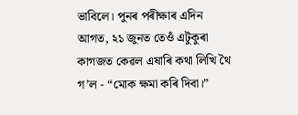ভাবিলে। পুনৰ পৰীক্ষাৰ এদিন আগত, ২১ জুনত তেওঁ এটুকুৰা কাগজত কেৱল এষাৰি কথা লিখি থৈ গ’ল - “মোক ক্ষমা কৰি দিবা।”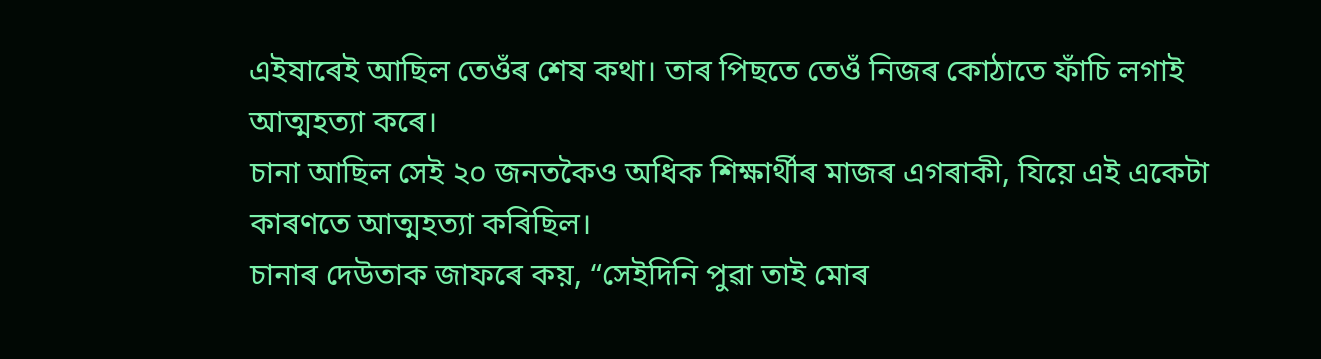এইষাৰেই আছিল তেওঁৰ শেষ কথা। তাৰ পিছতে তেওঁ নিজৰ কোঠাতে ফাঁচি লগাই আত্মহত্যা কৰে।
চানা আছিল সেই ২০ জনতকৈও অধিক শিক্ষাৰ্থীৰ মাজৰ এগৰাকী, যিয়ে এই একেটা কাৰণতে আত্মহত্যা কৰিছিল।
চানাৰ দেউতাক জাফৰে কয়, “সেইদিনি পুৱা তাই মোৰ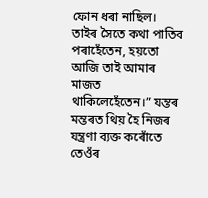ফোন ধৰা নাছিল। তাইৰ সৈতে কথা পাতিব পৰাহেঁতেন, হয়তো আজি তাই আমাৰ মাজত থাকিলেহেঁতেন।” যন্তৰ মন্তৰত থিয় হৈ নিজৰ যন্ত্ৰণা ব্যক্ত কৰোঁতে তেওঁৰ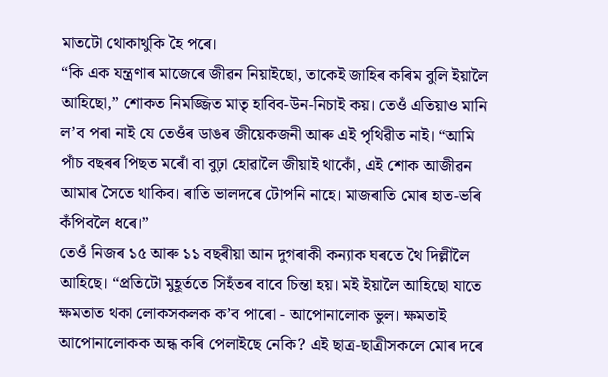মাতটো থোকাথুকি হৈ পৰে।
“কি এক যন্ত্ৰণাৰ মাজেৰে জীৱন নিয়াইছো, তাকেই জাহিৰ কৰিম বুলি ইয়ালৈ আহিছো,” শোকত নিমজ্জিত মাতৃ হাবিব-উন-নিচাই কয়। তেওঁ এতিয়াও মানি ল’ব পৰা নাই যে তেওঁৰ ডাঙৰ জীয়েকজনী আৰু এই পৃথিৱীত নাই। “আমি পাঁচ বছৰৰ পিছত মৰোঁ বা বুঢ়া হোৱালৈ জীয়াই থাকোঁ, এই শোক আজীৱন আমাৰ সৈতে থাকিব। ৰাতি ভালদৰে টোপনি নাহে। মাজৰাতি মোৰ হাত-ভৰি কঁপিবলৈ ধৰে।”
তেওঁ নিজৰ ১৫ আৰু ১১ বছৰীয়া আন দুগৰাকী কন্যাক ঘৰতে থৈ দিল্লীলৈ আহিছে। “প্ৰতিটো মুহূৰ্ততে সিহঁতৰ বাবে চিন্তা হয়। মই ইয়ালৈ আহিছো যাতে ক্ষমতাত থকা লোকসকলক ক’ব পাৰো - আপোনালোক ভুল। ক্ষমতাই আপোনালোকক অন্ধ কৰি পেলাইছে নেকি? এই ছাত্ৰ-ছাত্ৰীসকলে মোৰ দৰে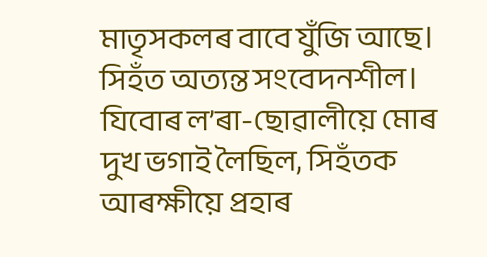মাতৃসকলৰ বাবে যুঁজি আছে। সিহঁত অত্যন্ত সংবেদনশীল। যিবোৰ ল’ৰা-ছোৱালীয়ে মোৰ দুখ ভগাই লৈছিল, সিহঁতক আৰক্ষীয়ে প্ৰহাৰ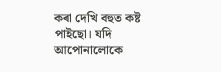কৰা দেখি বহুত কষ্ট পাইছো। যদি আপোনালোকে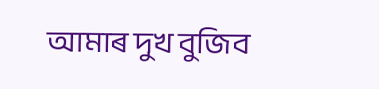আমাৰ দুখ বুজিব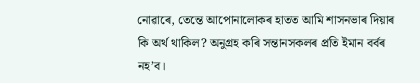নোৱাৰে, তেন্তে আপোনালোকৰ হাতত আমি শাসনভাৰ দিয়াৰ কি অৰ্থ থাকিল? অনুগ্ৰহ কৰি সন্তানসকলৰ প্ৰতি ইমান বৰ্বৰ নহ’ব।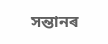সন্তানৰ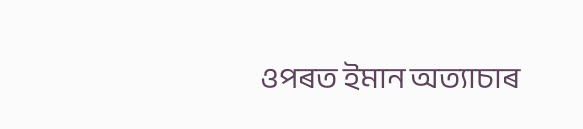ওপৰত ইমান অত্যাচাৰ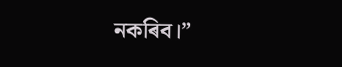নকৰিব।”